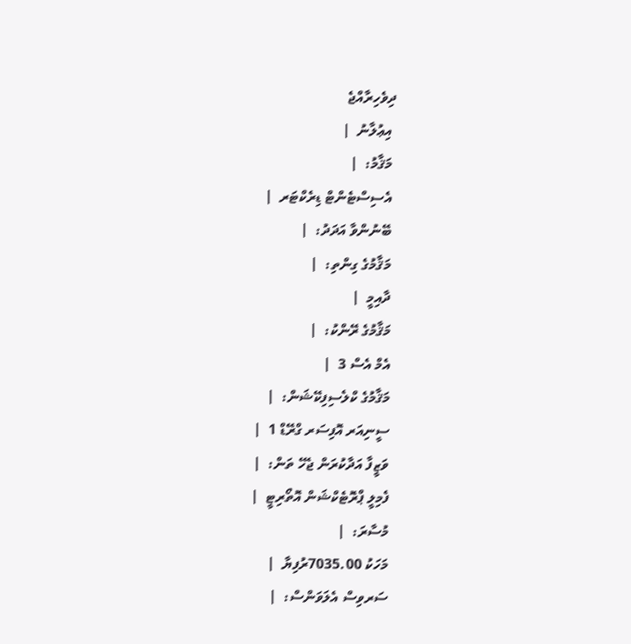ދިވެހިރާއްޖެ
 އިޢުލާނު  |
 މަޤާމު:  |
 އެސިސްޓެންޓް ޑިރެކްޓަރ  |
 ބޭނުންވާ އަދަދު:  |
 މަޤާމުގެ ގިންތި:  |
 ދާއިމީ  |
 މަޤާމުގެ ރޭންކު:  |
 އެމް އެސް 3  |
 މަޤާމުގެ ކްލެސިފިކޭޝަން:  |
 ސީނިއަރ އޮފިސަރ ގްރޭޑް 1  |
 ވަޒީފާ އަދާކުރަން ޖެހޭ ތަން:  |
 ފެމިލީ ޕްރޮޓެކްޝަން އޮތޯރިޓީ  |
 މުސާރަ:  |
 މަހަކު 7035.00ރުފިޔާ  |
 ސަރވިސް އެލަވަންސް:  |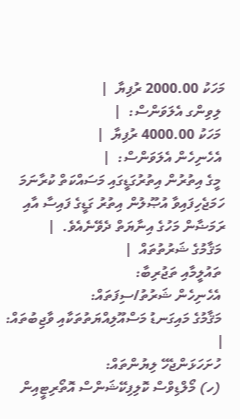މަހަކު 2000.00 ރުފިޔާ  |
 ލިވިންގ އެލަވަންސް:  |
 މަހަކު 4000.00 ރުފިޔާ  |
 އެހެނިހެން އެލަވަންސް:  |
 މީގެ އިތުރުން އިތުރުގަޑީގައި މަސައްކަތް ކުރާނަމަ ހަމަޖެހިފައިވާ އުޞޫލުން އިތުރު ގަޑީގެ ފައިސާ އާއި ރަމަޟާން މަހުގެ އިނާޔަތް ދެވޭނެއެވެ.  |
 މަޤާމުގެ ޝަރުތުތައް  |
 ތައުލީމާއި ތަޖުރިބާ:
 އެހެނިހެން ޝަރުތު/ސިފަތައް:
 މަޤާމުގެ މައިގަނޑު މަސްއޫލިއްޔަތުތަކާއި ވާޖިބުތައް:  |
 ހުށަހަޅަންޖެހޭ ލިޔުންތައް:
 (ހ) މޯލްޑިވްސް ކޮލިފިކޭޝަންސް އޮތޯރިޓީއިން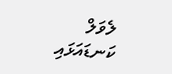ލެވަލް ކަނޑައަޅައި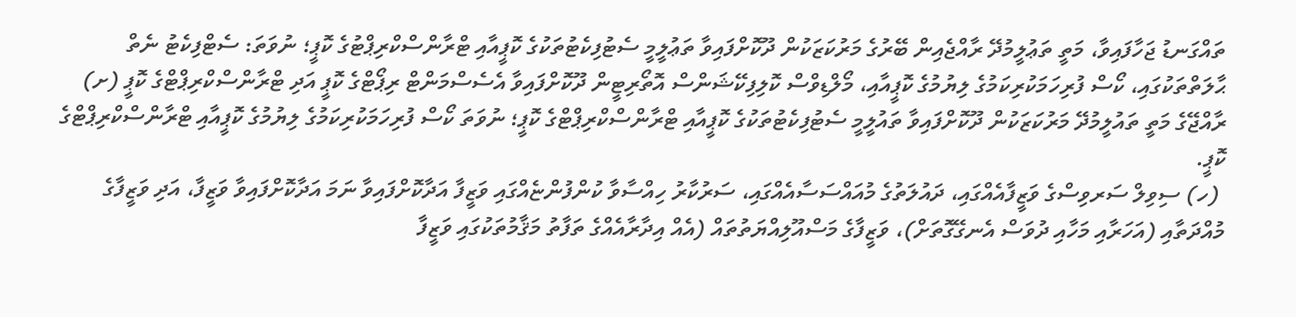ތައްގަނޑު ޖަހާފައިވާ، މަތީ ތަޢުލީމުދޭ ރާއްޖެއިން ބޭރުގެ މަރުކަޒަކުން ދޫކޮށްފައިވާ ތަޢުލީމީ ސެޓުފިކެޓުތަކުގެ ކޮޕީއާއި ޓްރާންސްކްރިޕްޓުގެ ކޮޕީ؛ ނުވަތަ: ސެޓްފިކެޓު ނެތް ޙާލަތްތަކުގައި، ކޯސް ފުރިހަމަކުރިކަމުގެ ލިޔުމުގެ ކޮޕީއާއި، މޯލްޑިވްސް ކޮލިފިކޭޝަންސް އޮތޯރިޓީން ދޫކޮށްފައިވާ އެސެސްމަންޓް ރިޕޯޓްގެ ކޮޕީ އަދި ޓްރާންސްކްރިޕްޓްގެ ކޮޕީ (ށ) ރާއްޖޭގެ މަތީ ތައުލީމުދޭ މަރުކަޒަކުން ދޫކޮށްފައިވާ ތައުލީމީ ސެޓުފިކެޓުތަކުގެ ކޮޕީއާއި ޓްރާންސްކްރިޕްޓްގެ ކޮޕީ؛ ނުވަތަ ކޯސް ފުރިހަމަކުރިކަމުގެ ލިޔުމުގެ ކޮޕީއާއި ޓްރާންސްކްރިޕްޓްގެ ކޮޕީ.
 (ހ) ސިވިލް ސަރވިސްގެ ވަޒީފާއެއްގައި، ދައުލަތުގެ މުއައްސަސާއެއްގައި، ސަރުކާރު ހިއްސާވާ ކުންފުންޏެއްގައި ވަޒީފާ އަދާކޮށްފައިވާ ނަމަ އަދާކޮށްފައިވާ ވަޒީފާ، އަދި ވަޒީފާގެ މުއްދަތާއި (އަހަރާއި މަހާއި ދުވަސް އެނގޭގޮތަށް)، ވަޒީފާގެ މަސްއޫލިއްޔަތުތައް (އެއް އިދާރާއެއްގެ ތަފާތު މަޤާމުތަކުގައި ވަޒީފާ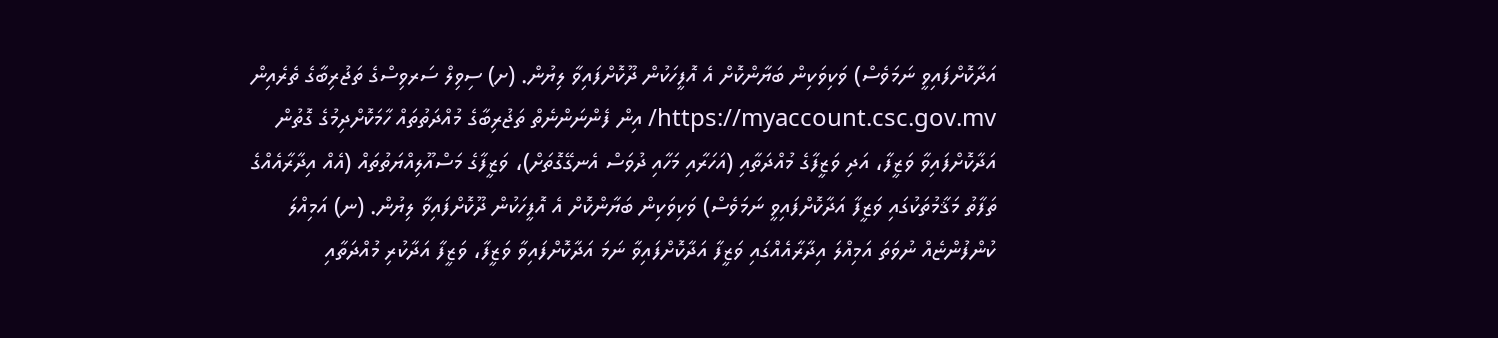އަދާކޮށްފައިވީ ނަމަވެސް) ވަކިވަކިން ބަޔާންކޮށް އެ އޮފީހަކުން ދޫކޮށްފައިވާ ލިޔުން. (ށ) ސިވިލް ސަރވިސްގެ ތަޖުރިބާގެ ތެރެއިން https://myaccount.csc.gov.mv/ އިން ފެންނަންނެތް ތަޖުރިބާގެ މުއްދަތުތައް ހާމަކޮށްދިމުގެ ގޮތުން އަދާކޮށްފައިވާ ވަޒީފާ، އަދި ވަޒީފާގެ މުއްދަތާއި (އަހަރާއި މަހާއި ދުވަސް އެނގޭގޮތަށް)، ވަޒީފާގެ މަސްއޫލިއްޔަތުތައް (އެއް އިދާރާއެއްގެ ތަފާތު މަޤާމުތަކުގައި ވަޒީފާ އަދާކޮށްފައިވީ ނަމަވެސް) ވަކިވަކިން ބަޔާންކޮށް އެ އޮފީހަކުން ދޫކޮށްފައިވާ ލިޔުން. (ނ) އަމިއްލަ ކުންފުންޏެއް ނުވަތަ އަމިއްލަ އިދާރާއެއްގައި ވަޒީފާ އަދާކޮށްފައިވާ ނަމަ އަދާކޮށްފައިވާ ވަޒީފާ، ވަޒީފާ އަދާކުރި މުއްދަތާއި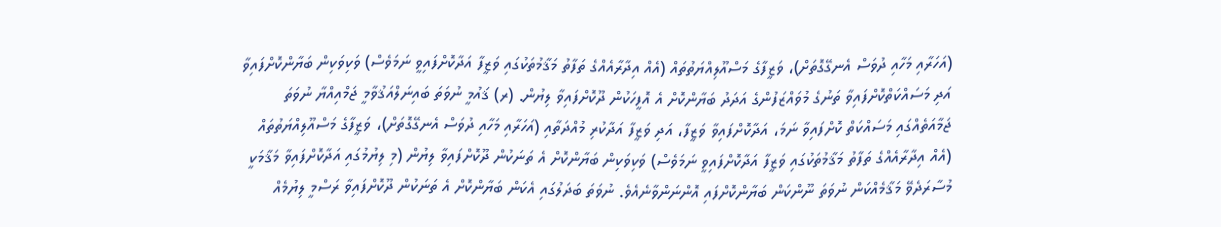(އަހަރާއި މަހާއި ދުވަސް އެނގޭގޮތަށް)، ވަޒީފާގެ މަސްއޫލިއްޔަތުތައް (އެއް އިދާރާއެއްގެ ތަފާތު މަޤާމުތަކުގައި ވަޒީފާ އަދާކޮށްފައިވީ ނަމަވެސް) ވަކިވަކިން ބަޔާންކޮށްފައިވާ އަދި މަސައްކަތްކޮށްފައިވާ ތަނުގެ މުވައްޒަފުންގެ އަދަދު ބަޔާންކޮށް އެ އޮފީހަކުން ދޫކޮށްފައިވާ ލިޔުން. (ރ) ޤައުމީ ނުވަތަ ބައިނަލްއަޤުވާމީ ޖަމްއިއްޔާ ނުވަތަ ޖަމާއަތެއްގައި މަސައްކަތް ކޮށްފައިވާ ނަމަ، އަދާކޮށްފައިވާ ވަޒީފާ، އަދި ވަޒީފާ އަދާކުރި މުއްދަތާއި (އަހަރާއި މަހާއި ދުވަސް އެނގޭގޮތަށް)، ވަޒީފާގެ މަސްއޫލިއްޔަތުތައް (އެއް އިދާރާއެއްގެ ތަފާތު މަޤާމުތަކުގައި ވަޒީފާ އަދާކޮށްފައިވީ ނަމަވެސް) ވަކިވަކިން ބަޔާންކޮށް އެ ތަނަކުން ދޫކޮށްފައިވާ ލިޔުން (މި ލިޔުމުގައި އަދާކޮށްފައިވާ މަޤާމަކީ މުސާރަދެވޭ މަޤާމެއްކަން ނުވަތަ ނޫންކަން ބަޔާންކޮށްފައި އޮންނަންވާނެއެވެ. ނުވަތަ ބަދަލުގައި އެކަން ބަޔާންކޮށް އެ ތަނަކުން ދޫކޮށްފައިވާ ރަސްމީ ލިޔުމެއް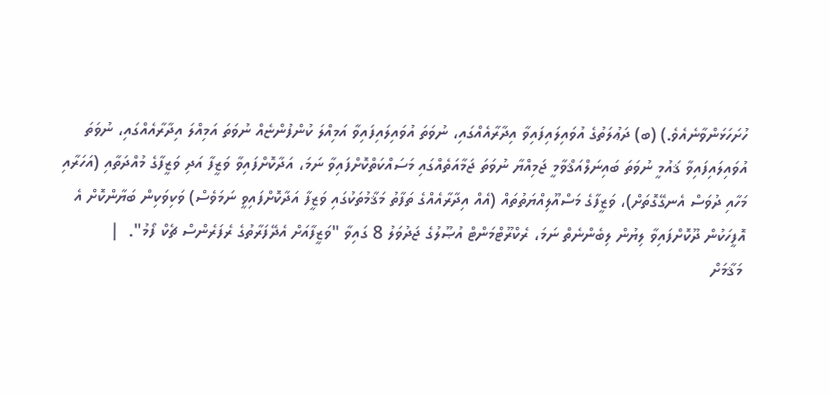ހުށަހަޅަންވާނެއެވެ.) (ބ) ދަޢުލަތުގެ އުވައިލައިފައިވާ އިދާރާއެއްގައި، ނުވަތަ އުވައިލައިފައިވާ އަމިއްލަ ކުންފުންޏެއް ނުވަތަ އަމިއްލަ އިދާރާއެއްގައި، ނުވަތަ އުވައިލައިފައިވާ ޤައުމީ ނުވަތަ ބައިނަލްއަޤްވާމީ ޖަމިއްޔާ ނުވަތަ ޖަމާއަތެއްގައި މަސައްކަތްކޮށްފައިވާ ނަމަ، އަދާކޮށްފައިވާ ވަޒީފާ އަދި ވަޒީފާގެ މުއްދަތާއި (އަހަރާއި މަހާއި ދުވަސް އެނގޭގޮތަށް)، ވަޒީފާގެ މަސްއޫލިއްޔަތުތައް (އެއް އިދާރާއެއްގެ ތަފާތު މަޤާމުތަކުގައި ވަޒީފާ އަދާކޮށްފައިވީ ނަމަވެސް) ވަކިވަކިން ބަޔާންކޮށް އެ އޮފީހަކުން ދޫކޮށްފައިވާ ލިޔުން ލިބެންނެތް ނަމަ، ރެކްރޫޓްމަންޓް އުޞޫލުގެ ޖަދުވަލު 8 ގައިވާ "ވަޒީފާއަށް އެދޭފަރާތުގެ ރެފަރެންސް ޗެކް ފޯމު".  |
 މަޤާމަށް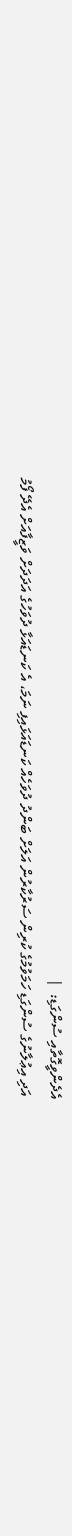އެދެންވީގޮތާއި ސުންގަޑި:  |
 އަދި އިޢުލާނުގެ ސުންގަޑި ހަމަވުމުގެ ކުރިން ސަރުކާރުން އަލަށް ބަންދު ދުވަހެއް ކަނޑައަޅައިފި ނަމަ، އެ ކަނޑައަޅާ ދުވަހުގެ އަދަދަށް ވަޒީފާއަށް އެދޭ ފޯމު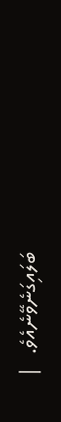ބަލައިގަނެވޭނެއެވެ.  |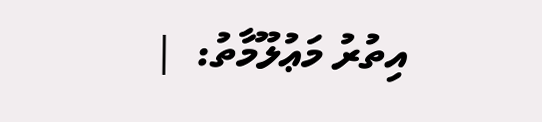އިތުރު މަޢުލޫމާތު:  |